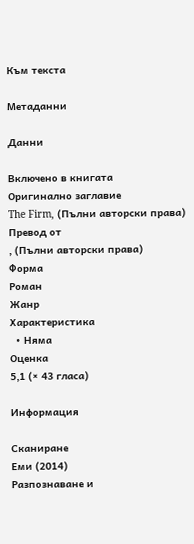Към текста

Метаданни

Данни

Включено в книгата
Оригинално заглавие
The Firm, (Пълни авторски права)
Превод от
, (Пълни авторски права)
Форма
Роман
Жанр
Характеристика
  • Няма
Оценка
5,1 (× 43 гласа)

Информация

Сканиране
Еми (2014)
Разпознаване и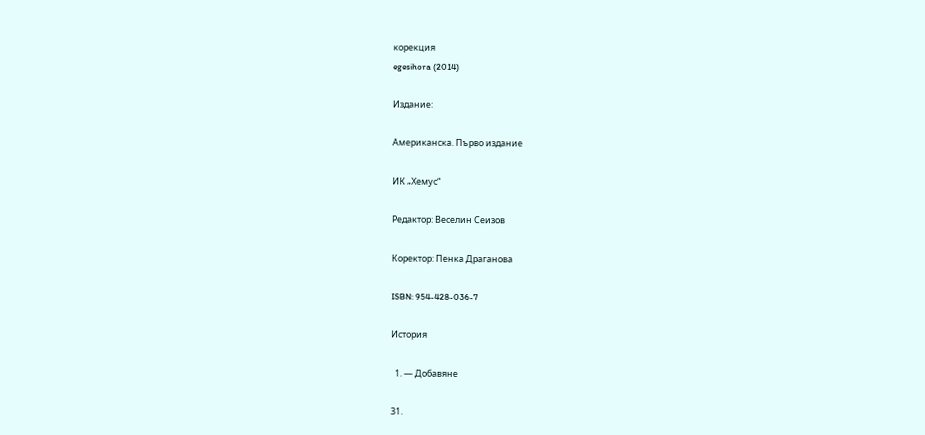корекция
egesihora (2014)

Издание:

Американска. Първо издание

ИК „Хемус“

Редактор: Веселин Сеизов

Коректор: Пенка Драганова

ISBN: 954-428-036-7

История

  1. — Добавяне

31.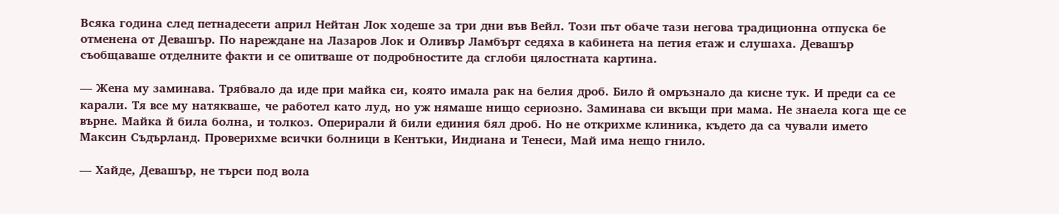Всяка година след петнадесети април Нейтан Лок ходеше за три дни във Вейл. Този път обаче тази негова традиционна отпуска бе отменена от Девашър. По нареждане на Лазаров Лок и Оливър Ламбърт седяха в кабинета на петия етаж и слушаха. Девашър съобщаваше отделните факти и се опитваше от подробностите да сглоби цялостната картина.

— Жена му заминава. Трябвало да иде при майка си, която имала рак на белия дроб. Било й омръзнало да кисне тук. И преди са се карали. Тя все му натякваше, че работел като луд, но уж нямаше нищо сериозно. Заминава си вкъщи при мама. Не знаела кога ще се върне. Майка й била болна, и толкоз. Оперирали й били единия бял дроб. Но не открихме клиника, където да са чували името Максин Съдърланд. Проверихме всички болници в Кентъки, Индиана и Тенеси, Май има нещо гнило.

— Хайде, Девашър, не търси под вола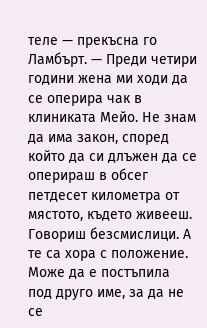теле — прекъсна го Ламбърт. — Преди четири години жена ми ходи да се оперира чак в клиниката Мейо. Не знам да има закон, според който да си длъжен да се оперираш в обсег петдесет километра от мястото, където живееш. Говориш безсмислици. А те са хора с положение. Може да е постъпила под друго име, за да не се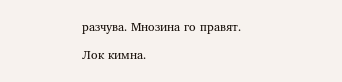разчува. Мнозина го правят.

Лок кимна.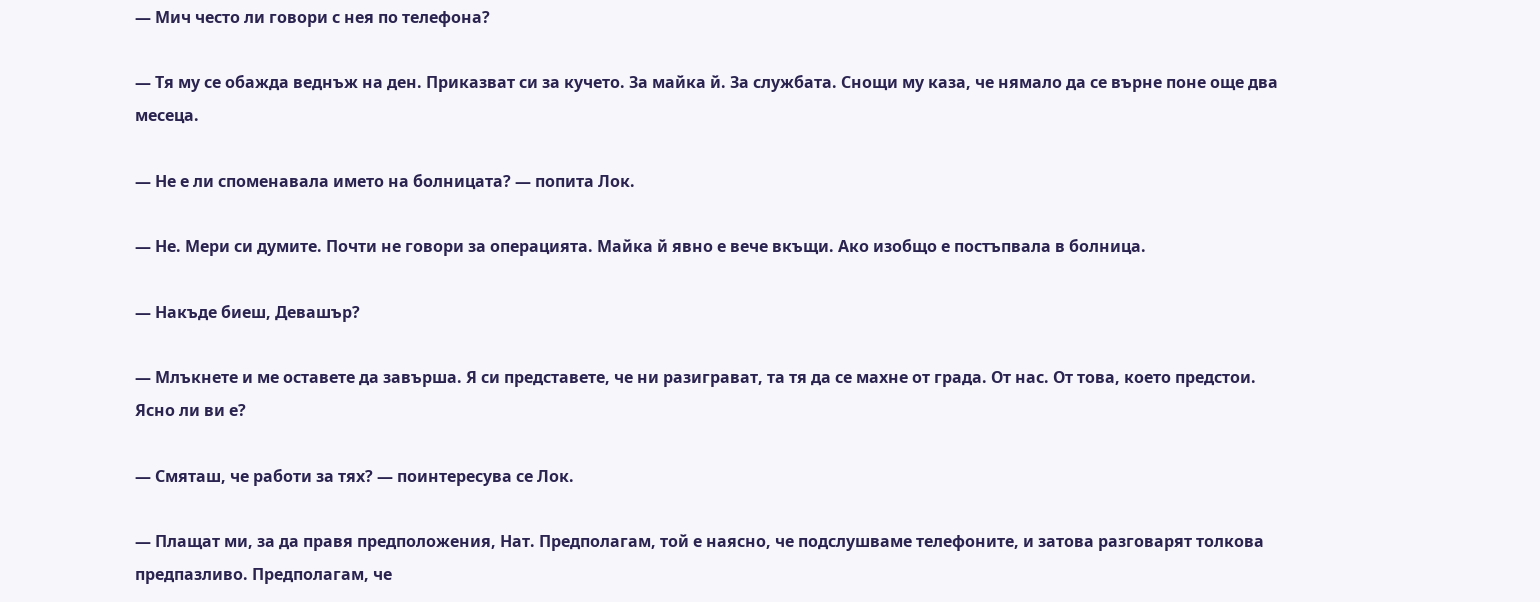— Мич често ли говори с нея по телефона?

— Тя му се обажда веднъж на ден. Приказват си за кучето. За майка й. За службата. Снощи му каза, че нямало да се върне поне още два месеца.

— Не е ли споменавала името на болницата? — попита Лок.

— Не. Мери си думите. Почти не говори за операцията. Майка й явно е вече вкъщи. Ако изобщо е постъпвала в болница.

— Накъде биеш, Девашър?

— Млъкнете и ме оставете да завърша. Я си представете, че ни разиграват, та тя да се махне от града. От нас. От това, което предстои. Ясно ли ви е?

— Смяташ, че работи за тях? — поинтересува се Лок.

— Плащат ми, за да правя предположения, Нат. Предполагам, той е наясно, че подслушваме телефоните, и затова разговарят толкова предпазливо. Предполагам, че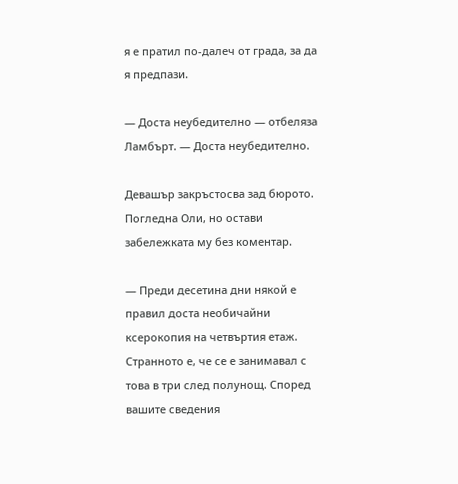я е пратил по-далеч от града, за да я предпази.

— Доста неубедително — отбеляза Ламбърт. — Доста неубедително.

Девашър закръстосва зад бюрото. Погледна Оли, но остави забележката му без коментар.

— Преди десетина дни някой е правил доста необичайни ксерокопия на четвъртия етаж. Странното е, че се е занимавал с това в три след полунощ. Според вашите сведения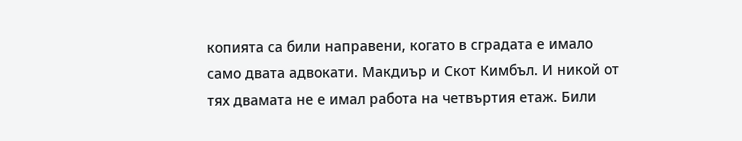копията са били направени, когато в сградата е имало само двата адвокати. Макдиър и Скот Кимбъл. И никой от тях двамата не е имал работа на четвъртия етаж. Били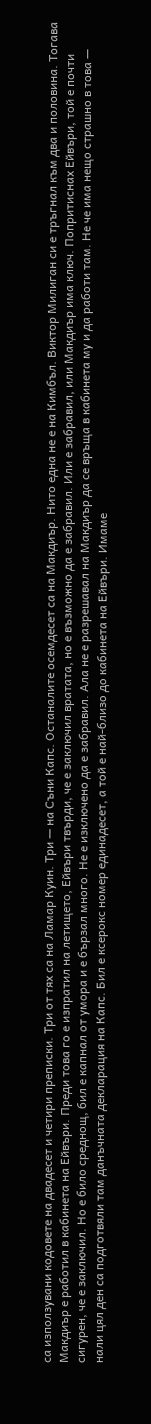са използувани кодовете на двадесет и четири преписки. Три от тях са на Ламар Куин. Три — на Съни Капс. Останалите осемдесет са на Макдиър. Нито една не е на Кимбъл. Виктор Милиган си е тръгнал към два и половина. Тогава Макдиър е работил в кабинета на Ейвъри. Преди това го е изпратил на летището, Ейвъри твърди, че е заключил вратата, но е възможно да е забравил. Или е забравил, или Макдиър има ключ. Попритиснах Ейвъри, той е почти сигурен, че е заключил. Но е било среднощ, бил е капнал от умора и е бързал много. Не е изключено да е забравил. Ала не е разрешавал на Макдиър да се връща в кабинета му и да работи там. Не че има нещо страшно в това — нали цял ден са подготвяли там данъчната декларация на Капс. Бил е ксерокс номер единадесет, а той е най-близо до кабинета на Ейвъри. Имаме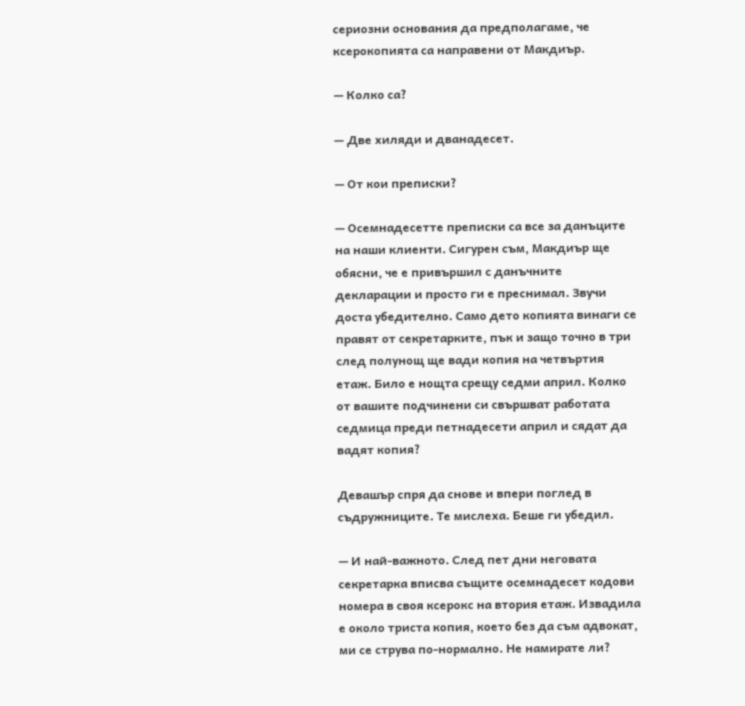сериозни основания да предполагаме, че ксерокопията са направени от Макдиър.

— Колко са?

— Две хиляди и дванадесет.

— От кои преписки?

— Осемнадесетте преписки са все за данъците на наши клиенти. Сигурен съм, Макдиър ще обясни, че е привършил с данъчните декларации и просто ги е преснимал. Звучи доста убедително. Само дето копията винаги се правят от секретарките, пък и защо точно в три след полунощ ще вади копия на четвъртия етаж. Било е нощта срещу седми април. Колко от вашите подчинени си свършват работата седмица преди петнадесети април и сядат да вадят копия?

Девашър спря да снове и впери поглед в съдружниците. Те мислеха. Беше ги убедил.

— И най-важното. След пет дни неговата секретарка вписва същите осемнадесет кодови номера в своя ксерокс на втория етаж. Извадила е около триста копия, което без да съм адвокат, ми се струва по-нормално. Не намирате ли?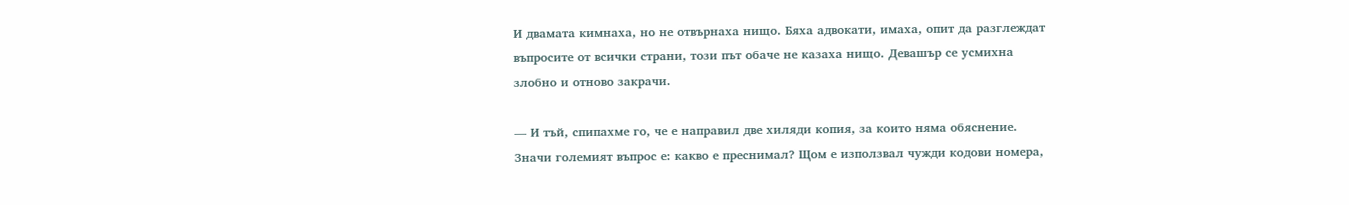И двамата кимнаха, но не отвърнаха нищо. Бяха адвокати, имаха, опит да разглеждат въпросите от всички страни, този път обаче не казаха нищо. Девашър се усмихна злобно и отново закрачи.

— И тъй, спипахме го, че е направил две хиляди копия, за които няма обяснение. Значи големият въпрос е: какво е преснимал? Щом е използвал чужди кодови номера,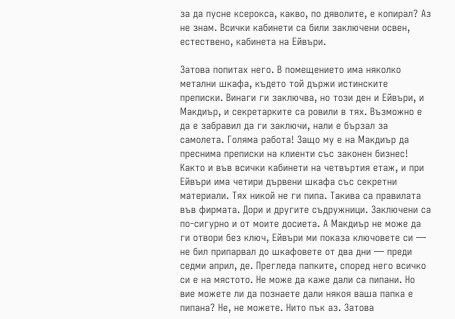за да пусне ксерокса, какво, по дяволите, е копирал? Аз не знам. Всички кабинети са били заключени освен, естествено, кабинета на Ейвъри.

Затова попитах него. В помещението има няколко метални шкафа, където той държи истинските преписки. Винаги ги заключва, но този ден и Ейвъри, и Макдиър, и секретарките са ровили в тях. Възможно е да е забравил да ги заключи, нали е бързал за самолета. Голяма работа! Защо му е на Макдиър да преснима преписки на клиенти със законен бизнес! Както и във всички кабинети на четвъртия етаж, и при Ейвъри има четири дървени шкафа със секретни материали. Тях никой не ги пипа. Такива са правилата във фирмата. Дори и другите съдружници. Заключени са по-сигурно и от моите досиета. А Макдиър не може да ги отвори без ключ, Ейвъри ми показа ключовете си — не бил припарвал до шкафовете от два дни — преди седми април, де. Прегледа папките, според него всичко си е на мястото. Не може да каже дали са пипани. Но вие можете ли да познаете дали някоя ваша папка е пипана? Не, не можете. Нито пък аз. Затова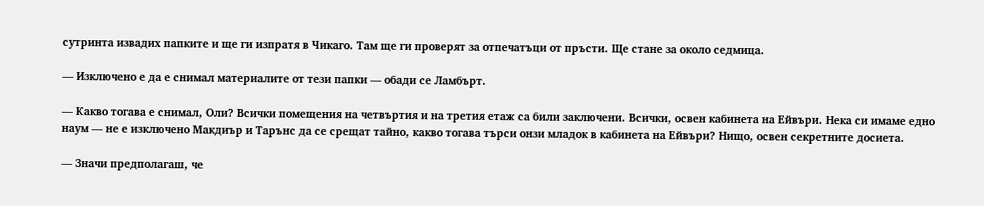сутринта извадих папките и ще ги изпратя в Чикаго. Там ще ги проверят за отпечатъци от пръсти. Ще стане за около седмица.

— Изключено е да е снимал материалите от тези папки — обади се Ламбърт.

— Какво тогава е снимал, Оли? Всички помещения на четвъртия и на третия етаж са били заключени. Всички, освен кабинета на Ейвъри. Нека си имаме едно наум — не е изключено Макдиър и Тарънс да се срещат тайно, какво тогава търси онзи младок в кабинета на Ейвъри? Нищо, освен секретните досиета.

— Значи предполагаш, че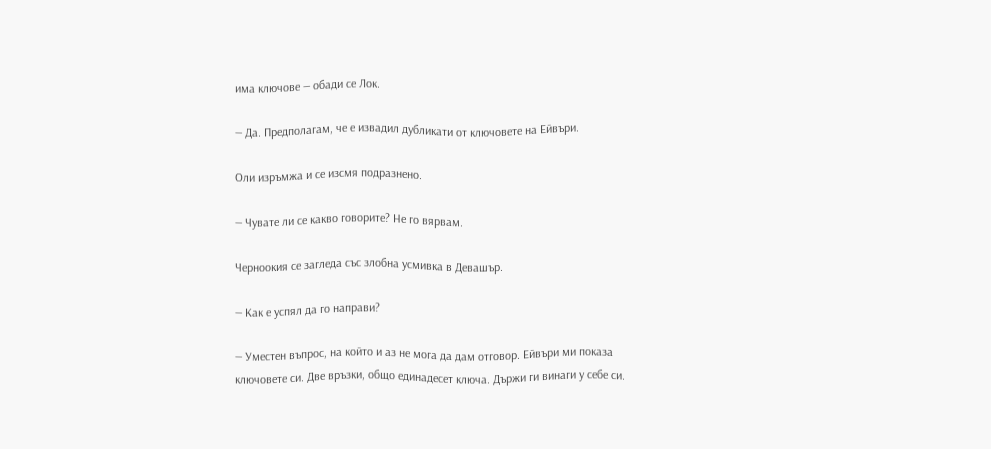има ключове — обади се Лок.

— Да. Предполагам, че е извадил дубликати от ключовете на Ейвъри.

Оли изръмжа и се изсмя подразнено.

— Чувате ли се какво говорите? Не го вярвам.

Черноокия се загледа със злобна усмивка в Девашър.

— Как е успял да го направи?

— Уместен въпрос, на който и аз не мога да дам отговор. Ейвъри ми показа ключовете си. Две връзки, общо единадесет ключа. Държи ги винаги у себе си.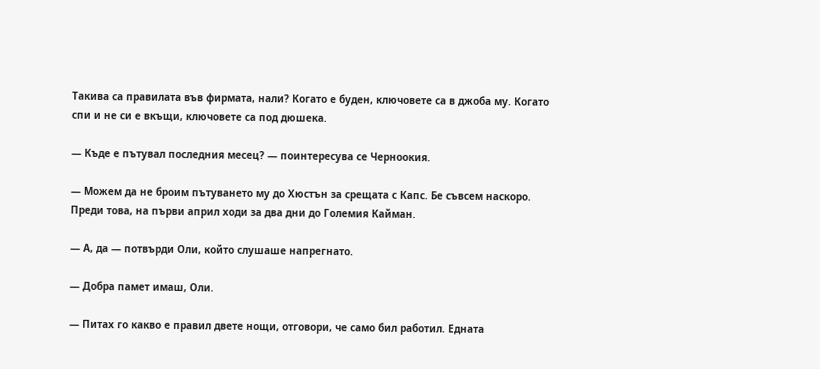Такива са правилата във фирмата, нали? Когато е буден, ключовете са в джоба му. Когато спи и не си е вкъщи, ключовете са под дюшека.

— Къде е пътувал последния месец? — поинтересува се Черноокия.

— Можем да не броим пътуването му до Хюстън за срещата с Капс. Бе съвсем наскоро. Преди това, на първи април ходи за два дни до Големия Кайман.

— А, да — потвърди Оли, който слушаше напрегнато.

— Добра памет имаш, Оли.

— Питах го какво е правил двете нощи, отговори, че само бил работил. Едната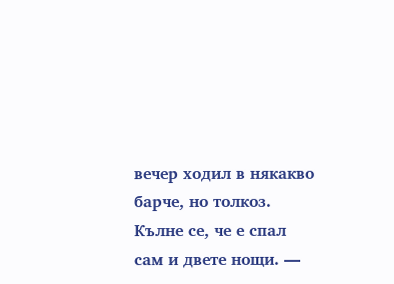вечер ходил в някакво барче, но толкоз. Кълне се, че е спал сам и двете нощи. —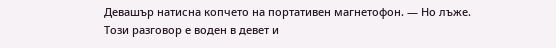Девашър натисна копчето на портативен магнетофон. — Но лъже. Този разговор е воден в девет и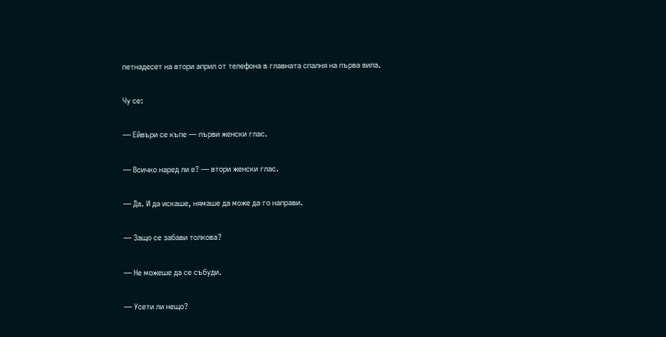петнадесет на втори април от телефона в главната спалня на първа вила.

Чу се:

— Ейвъри се къпе — първи женски глас.

— Всичко наред ли е? — втори женски глас.

— Да. И да искаше, нямаше да може да го направи.

— Защо се забави толкова?

— Не можеше да се събуди.

— Усети ли нещо?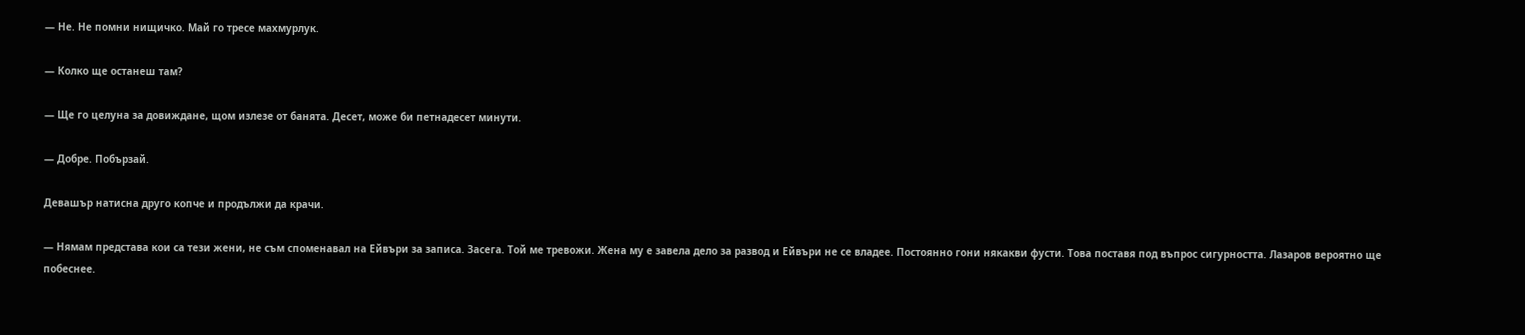— Не. Не помни нищичко. Май го тресе махмурлук.

— Колко ще останеш там?

— Ще го целуна за довиждане, щом излезе от банята. Десет, може би петнадесет минути.

— Добре. Побързай.

Девашър натисна друго копче и продължи да крачи.

— Нямам представа кои са тези жени, не съм споменавал на Ейвъри за записа. Засега. Той ме тревожи. Жена му е завела дело за развод и Ейвъри не се владее. Постоянно гони някакви фусти. Това поставя под въпрос сигурността. Лазаров вероятно ще побеснее.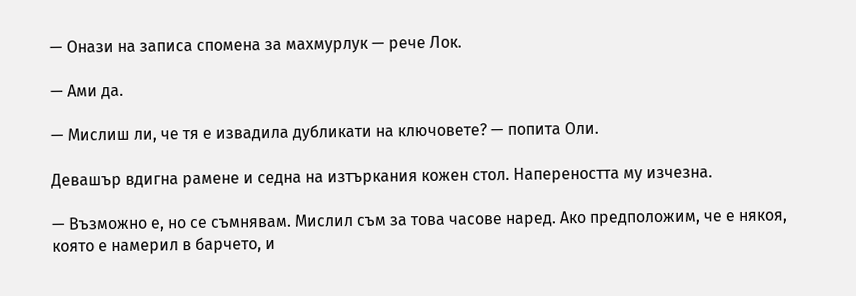— Онази на записа спомена за махмурлук — рече Лок.

— Ами да.

— Мислиш ли, че тя е извадила дубликати на ключовете? — попита Оли.

Девашър вдигна рамене и седна на изтъркания кожен стол. Напереността му изчезна.

— Възможно е, но се съмнявам. Мислил съм за това часове наред. Ако предположим, че е някоя, която е намерил в барчето, и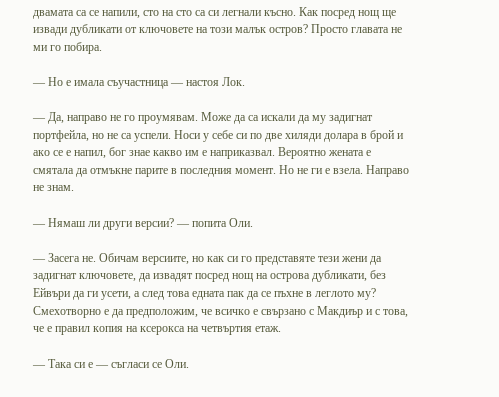двамата са се напили, сто на сто са си легнали късно. Как посред нощ ще извади дубликати от ключовете на този малък остров? Просто главата не ми го побира.

— Но е имала съучастница — настоя Лок.

— Да, направо не го проумявам. Може да са искали да му задигнат портфейла, но не са успели. Носи у себе си по две хиляди долара в брой и ако се е напил, бог знае какво им е наприказвал. Вероятно жената е смятала да отмъкне парите в последния момент. Но не ги е взела. Направо не знам.

— Нямаш ли други версии? — попита Оли.

— Засега не. Обичам версиите, но как си го представяте тези жени да задигнат ключовете, да извадят посред нощ на острова дубликати, без Ейвъри да ги усети, а след това едната пак да се пъхне в леглото му? Смехотворно е да предположим, че всичко е свързано с Макдиър и с това, че е правил копия на ксерокса на четвъртия етаж.

— Така си е — съгласи се Оли.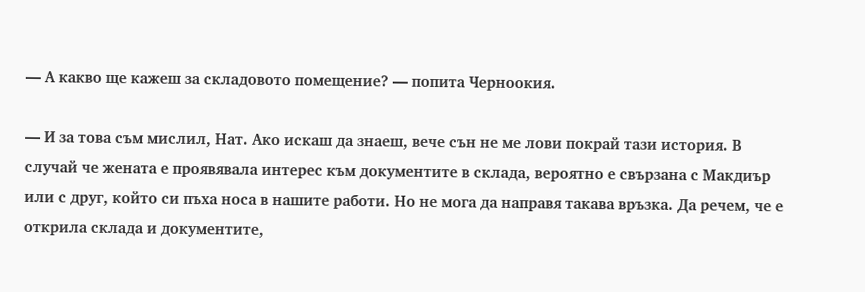— А какво ще кажеш за складовото помещение? — попита Черноокия.

— И за това съм мислил, Нат. Ако искаш да знаеш, вече сън не ме лови покрай тази история. В случай че жената е проявявала интерес към документите в склада, вероятно е свързана с Макдиър или с друг, който си пъха носа в нашите работи. Но не мога да направя такава връзка. Да речем, че е открила склада и документите,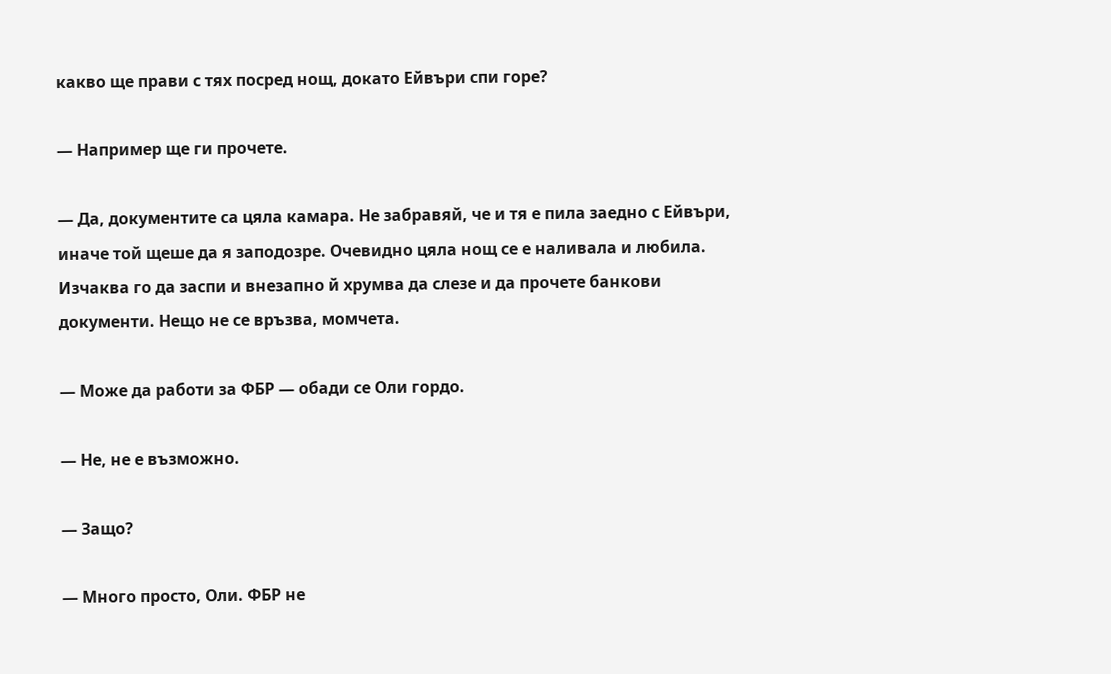какво ще прави с тях посред нощ, докато Ейвъри спи горе?

— Например ще ги прочете.

— Да, документите са цяла камара. Не забравяй, че и тя е пила заедно с Ейвъри, иначе той щеше да я заподозре. Очевидно цяла нощ се е наливала и любила. Изчаква го да заспи и внезапно й хрумва да слезе и да прочете банкови документи. Нещо не се връзва, момчета.

— Може да работи за ФБР — обади се Оли гордо.

— Не, не е възможно.

— Защо?

— Много просто, Оли. ФБР не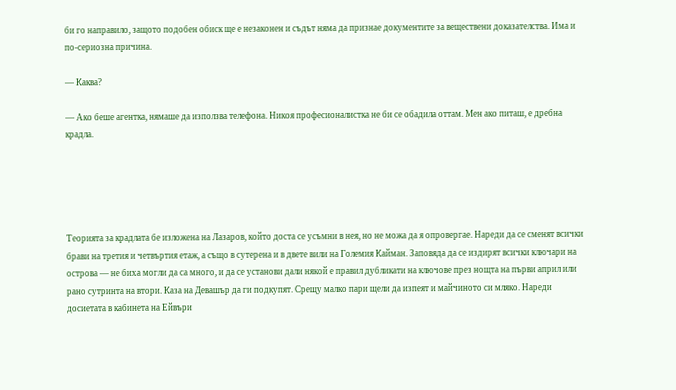би го направило, защото подобен обиск ще е незаконен и съдът няма да признае документите за веществени доказателства. Има и по-сериозна причина.

— Каква?

— Ако беше агентка, нямаше да използва телефона. Никоя професионалистка не би се обадила оттам. Мен ако питаш, е дребна крадла.





Теорията за крадлата бе изложена на Лазаров, който доста се усъмни в нея, но не можа да я опровергае. Нареди да се сменят всички брави на третия и четвъртия етаж, а също в сутерена и в двете вили на Големия Кайман. Заповяда да се издирят всички ключари на острова — не биха могли да са много, и да се установи дали някой е правил дубликати на ключове през нощта на първи април или рано сутринта на втори. Каза на Девашър да ги подкупят. Срещу малко пари щели да изпеят и майчиното си мляко. Нареди досиетата в кабинета на Ейвъри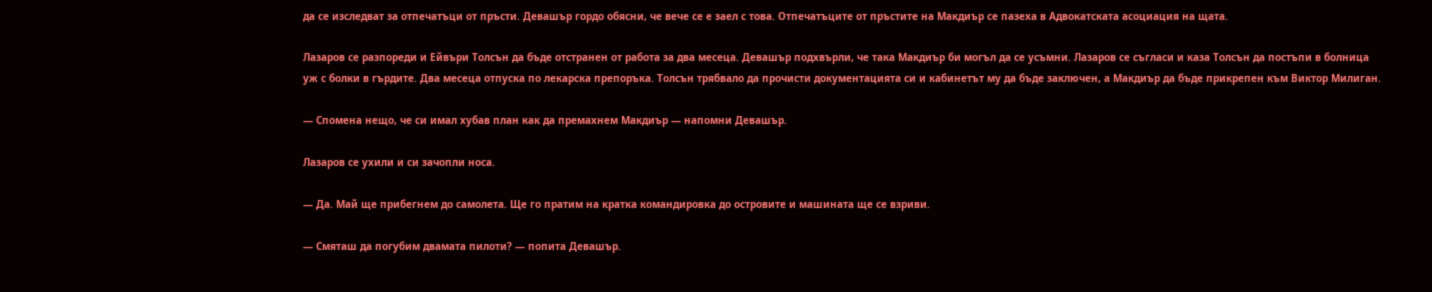да се изследват за отпечатъци от пръсти. Девашър гордо обясни, че вече се е заел с това. Отпечатъците от пръстите на Макдиър се пазеха в Адвокатската асоциация на щата.

Лазаров се разпореди и Ейвъри Толсън да бъде отстранен от работа за два месеца. Девашър подхвърли, че така Макдиър би могъл да се усъмни. Лазаров се съгласи и каза Толсън да постъпи в болница уж с болки в гърдите. Два месеца отпуска по лекарска препоръка. Толсън трябвало да прочисти документацията си и кабинетът му да бъде заключен, а Макдиър да бъде прикрепен към Виктор Милиган.

— Спомена нещо, че си имал хубав план как да премахнем Макдиър — напомни Девашър.

Лазаров се ухили и си зачопли носа.

— Да. Май ще прибегнем до самолета. Ще го пратим на кратка командировка до островите и машината ще се взриви.

— Смяташ да погубим двамата пилоти? — попита Девашър.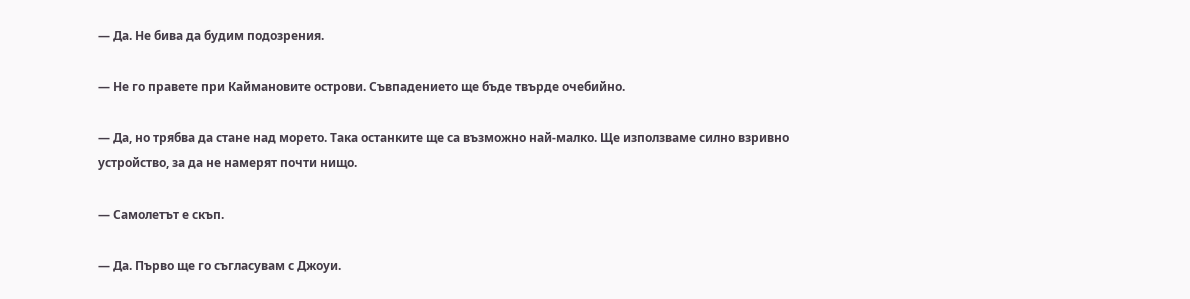— Да. Не бива да будим подозрения.

— Не го правете при Каймановите острови. Съвпадението ще бъде твърде очебийно.

— Да, но трябва да стане над морето. Така останките ще са възможно най-малко. Ще използваме силно взривно устройство, за да не намерят почти нищо.

— Самолетът е скъп.

— Да. Първо ще го съгласувам с Джоуи.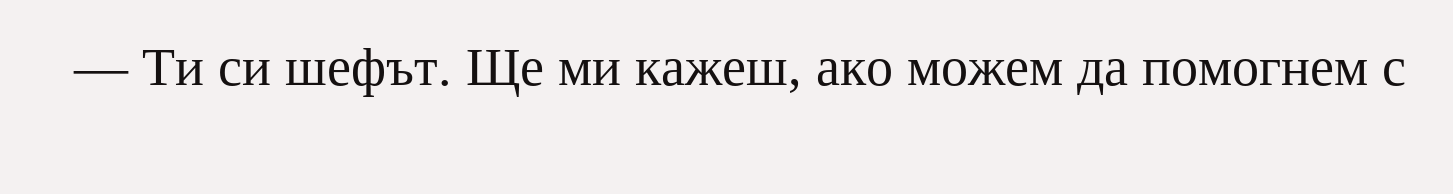— Ти си шефът. Ще ми кажеш, ако можем да помогнем с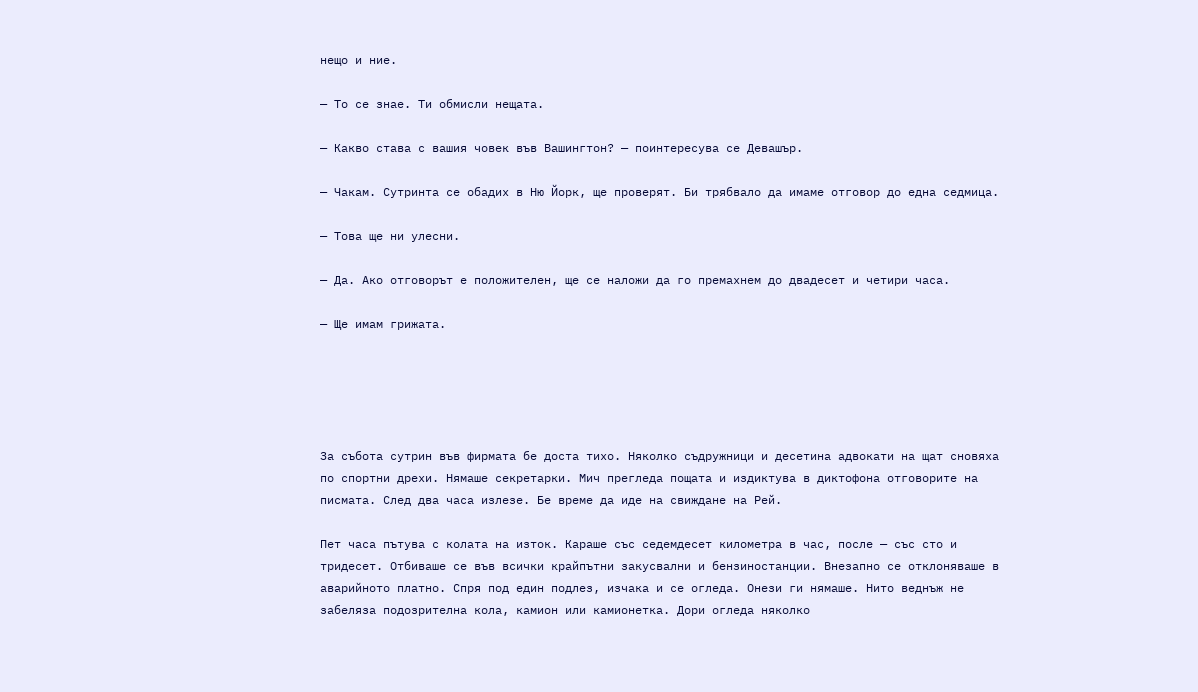нещо и ние.

— То се знае. Ти обмисли нещата.

— Какво става с вашия човек във Вашингтон? — поинтересува се Девашър.

— Чакам. Сутринта се обадих в Ню Йорк, ще проверят. Би трябвало да имаме отговор до една седмица.

— Това ще ни улесни.

— Да. Ако отговорът е положителен, ще се наложи да го премахнем до двадесет и четири часа.

— Ще имам грижата.





За събота сутрин във фирмата бе доста тихо. Няколко съдружници и десетина адвокати на щат сновяха по спортни дрехи. Нямаше секретарки. Мич прегледа пощата и издиктува в диктофона отговорите на писмата. След два часа излезе. Бе време да иде на свиждане на Рей.

Пет часа пътува с колата на изток. Караше със седемдесет километра в час, после — със сто и тридесет. Отбиваше се във всички крайпътни закусвални и бензиностанции. Внезапно се отклоняваше в аварийното платно. Спря под един подлез, изчака и се огледа. Онези ги нямаше. Нито веднъж не забеляза подозрителна кола, камион или камионетка. Дори огледа няколко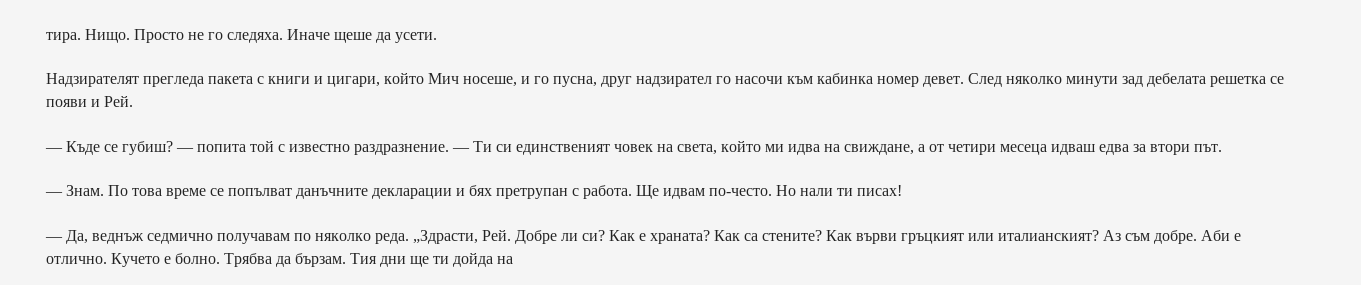тира. Нищо. Просто не го следяха. Иначе щеше да усети.

Надзирателят прегледа пакета с книги и цигари, който Мич носеше, и го пусна, друг надзирател го насочи към кабинка номер девет. След няколко минути зад дебелата решетка се появи и Рей.

— Къде се губиш? — попита той с известно раздразнение. — Ти си единственият човек на света, който ми идва на свиждане, а от четири месеца идваш едва за втори път.

— Знам. По това време се попълват данъчните декларации и бях претрупан с работа. Ще идвам по-често. Но нали ти писах!

— Да, веднъж седмично получавам по няколко реда. „Здрасти, Рей. Добре ли си? Как е храната? Как са стените? Как върви гръцкият или италианският? Аз съм добре. Аби е отлично. Кучето е болно. Трябва да бързам. Тия дни ще ти дойда на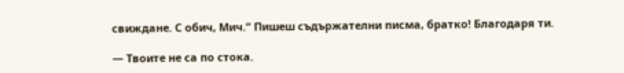свиждане. С обич, Мич.“ Пишеш съдържателни писма, братко! Благодаря ти.

— Твоите не са по стока.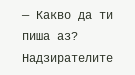— Какво да ти пиша аз? Надзирателите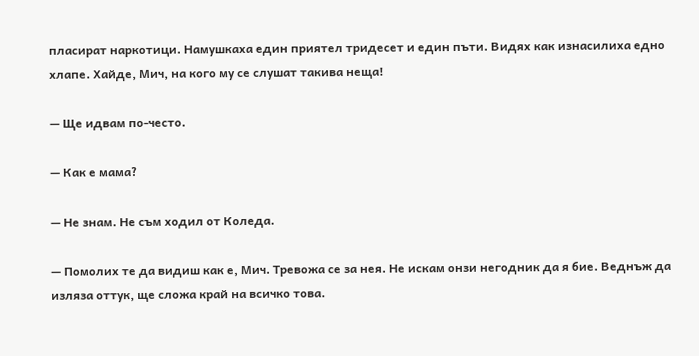пласират наркотици. Намушкаха един приятел тридесет и един пъти. Видях как изнасилиха едно хлапе. Хайде, Мич, на кого му се слушат такива неща!

— Ще идвам по-често.

— Как е мама?

— Не знам. Не съм ходил от Коледа.

— Помолих те да видиш как е, Мич. Тревожа се за нея. Не искам онзи негодник да я бие. Веднъж да изляза оттук, ще сложа край на всичко това.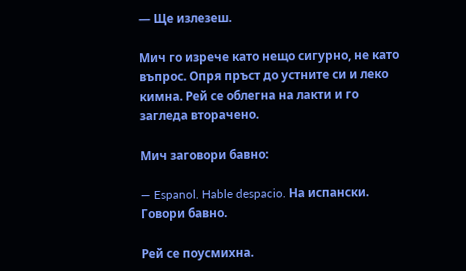— Ще излезеш.

Мич го изрече като нещо сигурно, не като въпрос. Опря пръст до устните си и леко кимна. Рей се облегна на лакти и го загледа вторачено.

Мич заговори бавно:

— Espanol. Hable despacio. На испански. Говори бавно.

Рей се поусмихна.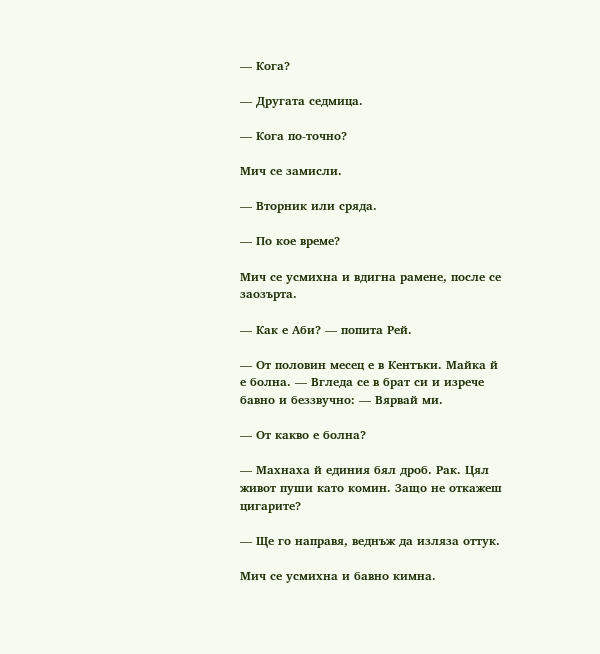— Кога?

— Другата седмица.

— Кога по-точно?

Мич се замисли.

— Вторник или сряда.

— По кое време?

Мич се усмихна и вдигна рамене, после се заозърта.

— Как е Аби? — попита Рей.

— От половин месец е в Кентъки. Майка й е болна. — Вгледа се в брат си и изрече бавно и беззвучно: — Вярвай ми.

— От какво е болна?

— Махнаха й единия бял дроб. Рак. Цял живот пуши като комин. Защо не откажеш цигарите?

— Ще го направя, веднъж да изляза оттук.

Мич се усмихна и бавно кимна.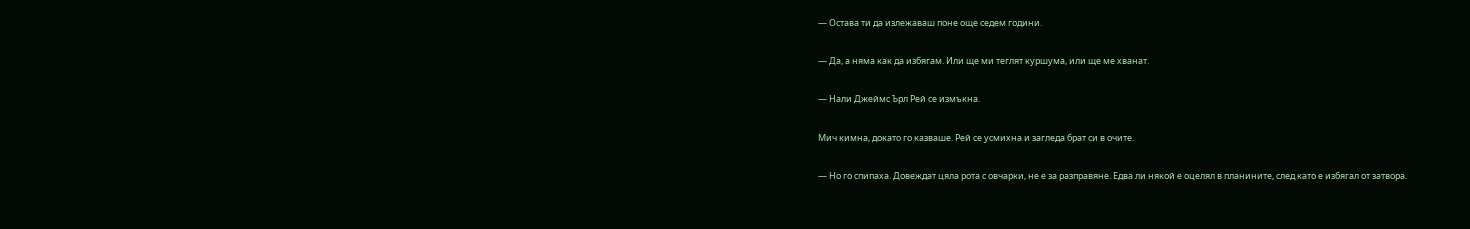— Остава ти да излежаваш поне още седем години.

— Да, а няма как да избягам. Или ще ми теглят куршума, или ще ме хванат.

— Нали Джеймс Ърл Рей се измъкна.

Мич кимна, докато го казваше. Рей се усмихна и загледа брат си в очите.

— Но го спипаха. Довеждат цяла рота с овчарки, не е за разправяне. Едва ли някой е оцелял в планините, след като е избягал от затвора.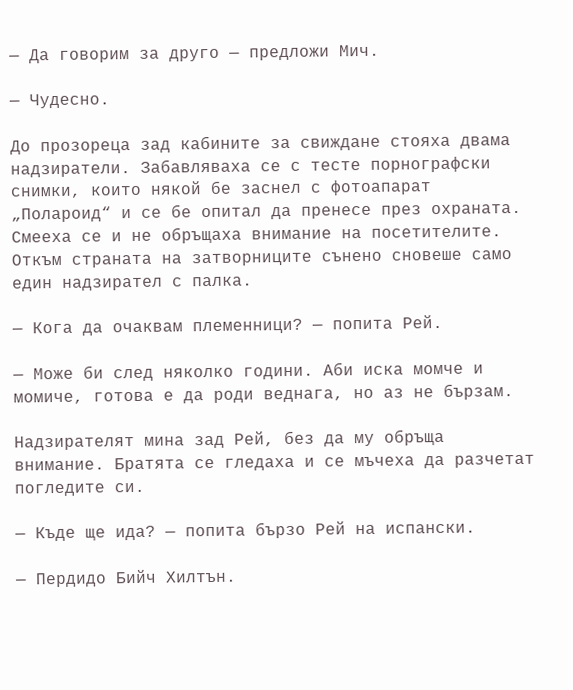— Да говорим за друго — предложи Мич.

— Чудесно.

До прозореца зад кабините за свиждане стояха двама надзиратели. Забавляваха се с тесте порнографски снимки, които някой бе заснел с фотоапарат „Полароид“ и се бе опитал да пренесе през охраната. Смееха се и не обръщаха внимание на посетителите. Откъм страната на затворниците сънено сновеше само един надзирател с палка.

— Кога да очаквам племенници? — попита Рей.

— Може би след няколко години. Аби иска момче и момиче, готова е да роди веднага, но аз не бързам.

Надзирателят мина зад Рей, без да му обръща внимание. Братята се гледаха и се мъчеха да разчетат погледите си.

— Къде ще ида? — попита бързо Рей на испански.

— Пердидо Бийч Хилтън.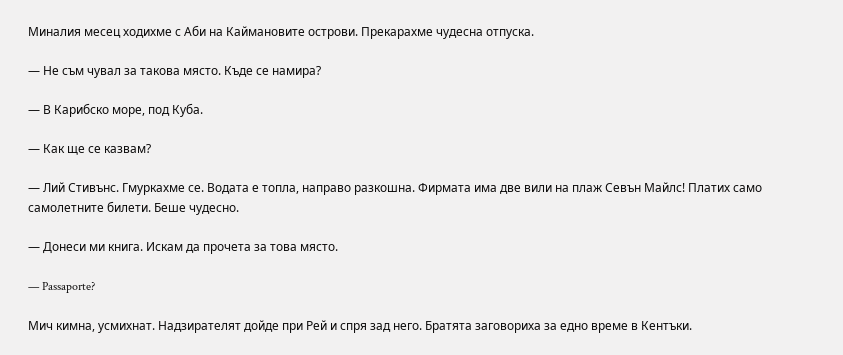Миналия месец ходихме с Аби на Каймановите острови. Прекарахме чудесна отпуска.

— Не съм чувал за такова място. Къде се намира?

— В Карибско море, под Куба.

— Как ще се казвам?

— Лий Стивънс. Гмуркахме се. Водата е топла, направо разкошна. Фирмата има две вили на плаж Севън Майлс! Платих само самолетните билети. Беше чудесно.

— Донеси ми книга. Искам да прочета за това място.

— Passaporte?

Мич кимна, усмихнат. Надзирателят дойде при Рей и спря зад него. Братята заговориха за едно време в Кентъки.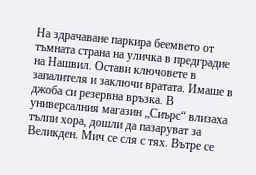На здрачаване паркира беемвето от тъмната страна на уличка в предградие на Нашвил. Остави ключовете в запалителя и заключи вратата. Имаше в джоба си резервна връзка. В универсалния магазин „Сиърс“ влизаха тълпи хора, дошли да пазаруват за Великден. Мич се сля с тях. Вътре се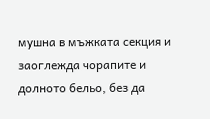мушна в мъжката секция и заоглежда чорапите и долното бельо, без да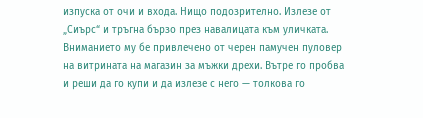изпуска от очи и входа. Нищо подозрително. Излезе от „Сиърс“ и тръгна бързо през навалицата към уличката. Вниманието му бе привлечено от черен памучен пуловер на витрината на магазин за мъжки дрехи. Вътре го пробва и реши да го купи и да излезе с него — толкова го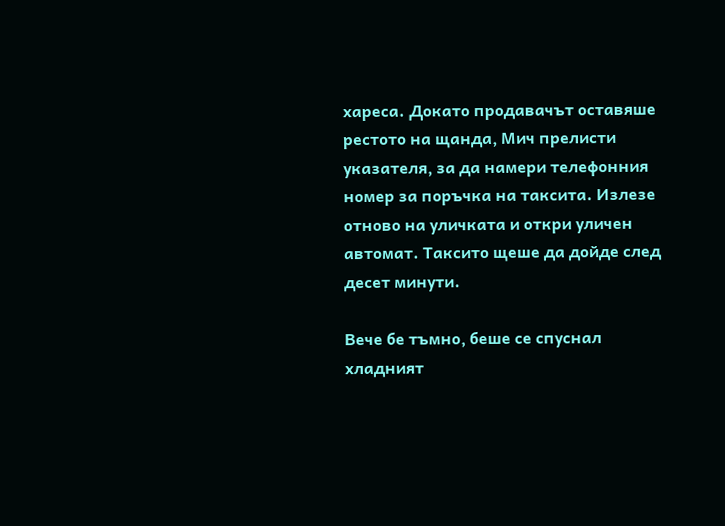хареса. Докато продавачът оставяше рестото на щанда, Мич прелисти указателя, за да намери телефонния номер за поръчка на таксита. Излезе отново на уличката и откри уличен автомат. Таксито щеше да дойде след десет минути.

Вече бе тъмно, беше се спуснал хладният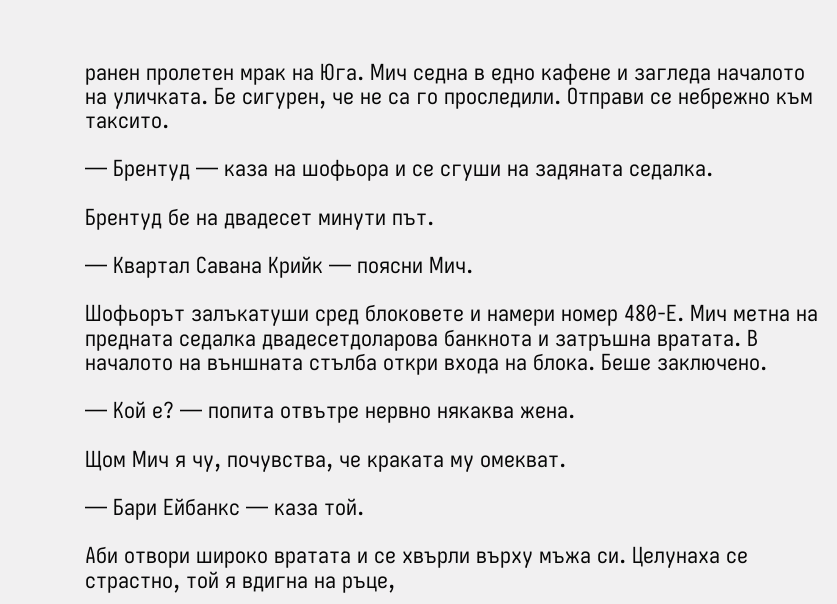ранен пролетен мрак на Юга. Мич седна в едно кафене и загледа началото на уличката. Бе сигурен, че не са го проследили. Отправи се небрежно към таксито.

— Брентуд — каза на шофьора и се сгуши на задяната седалка.

Брентуд бе на двадесет минути път.

— Квартал Савана Крийк — поясни Мич.

Шофьорът залъкатуши сред блоковете и намери номер 480-Е. Мич метна на предната седалка двадесетдоларова банкнота и затръшна вратата. В началото на външната стълба откри входа на блока. Беше заключено.

— Кой е? — попита отвътре нервно някаква жена.

Щом Мич я чу, почувства, че краката му омекват.

— Бари Ейбанкс — каза той.

Аби отвори широко вратата и се хвърли върху мъжа си. Целунаха се страстно, той я вдигна на ръце,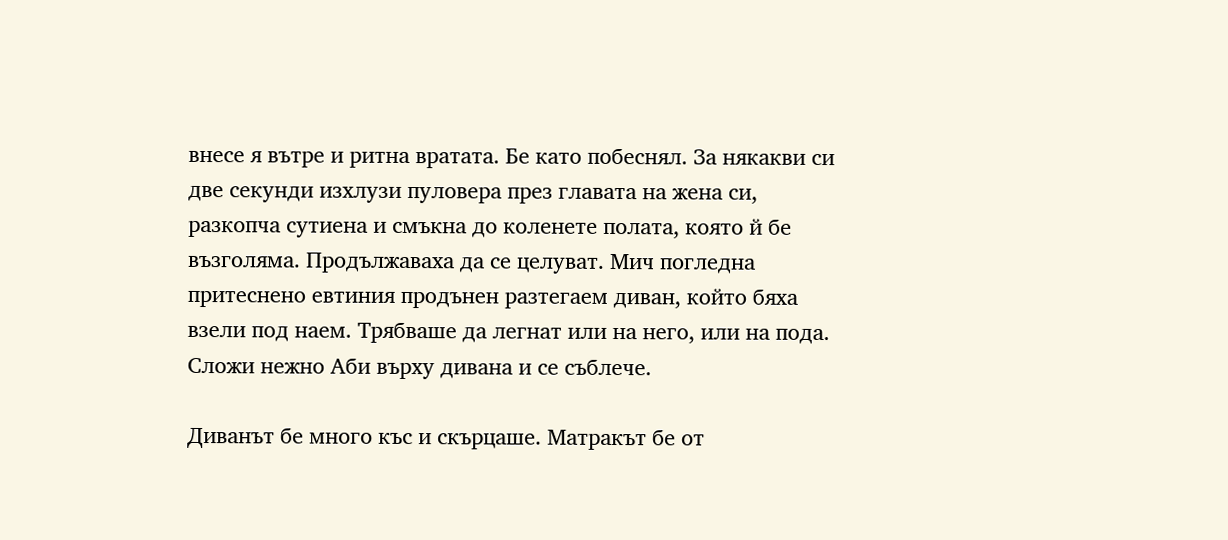внесе я вътре и ритна вратата. Бе като побеснял. За някакви си две секунди изхлузи пуловера през главата на жена си, разкопча сутиена и смъкна до коленете полата, която й бе възголяма. Продължаваха да се целуват. Мич погледна притеснено евтиния продънен разтегаем диван, който бяха взели под наем. Трябваше да легнат или на него, или на пода. Сложи нежно Аби върху дивана и се съблече.

Диванът бе много къс и скърцаше. Матракът бе от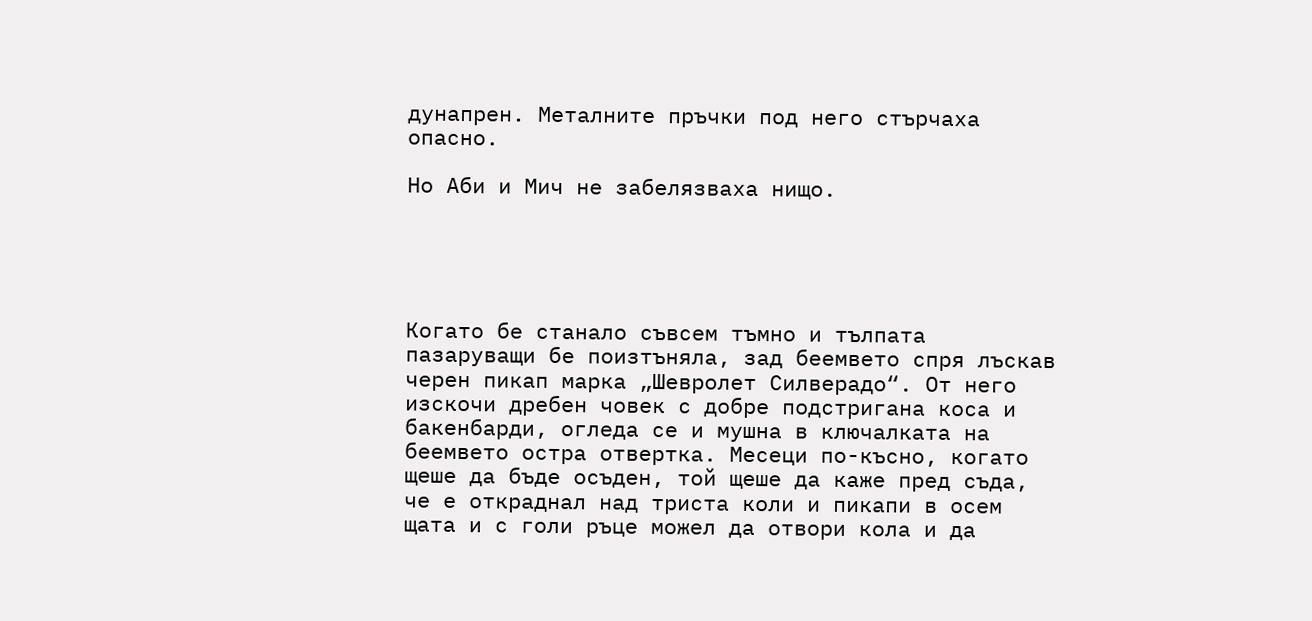дунапрен. Металните пръчки под него стърчаха опасно.

Но Аби и Мич не забелязваха нищо.





Когато бе станало съвсем тъмно и тълпата пазаруващи бе поизтъняла, зад беемвето спря лъскав черен пикап марка „Шевролет Силверадо“. От него изскочи дребен човек с добре подстригана коса и бакенбарди, огледа се и мушна в ключалката на беемвето остра отвертка. Месеци по-късно, когато щеше да бъде осъден, той щеше да каже пред съда, че е откраднал над триста коли и пикапи в осем щата и с голи ръце можел да отвори кола и да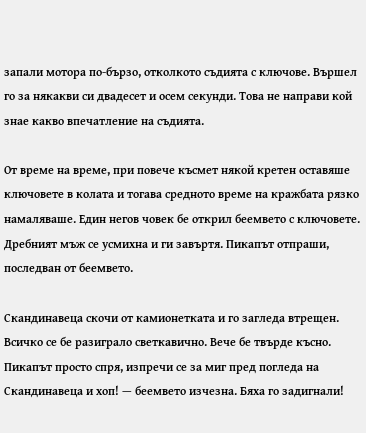запали мотора по-бързо, отколкото съдията с ключове. Вършел го за някакви си двадесет и осем секунди. Това не направи кой знае какво впечатление на съдията.

От време на време, при повече късмет някой кретен оставяше ключовете в колата и тогава средното време на кражбата рязко намаляваше. Един негов човек бе открил беемвето с ключовете. Дребният мъж се усмихна и ги завъртя. Пикапът отпраши, последван от беемвето.

Скандинавеца скочи от камионетката и го загледа втрещен. Всичко се бе разиграло светкавично. Вече бе твърде късно. Пикапът просто спря, изпречи се за миг пред погледа на Скандинавеца и хоп! — беемвето изчезна. Бяха го задигнали!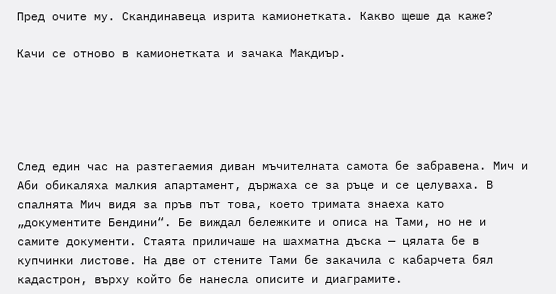Пред очите му. Скандинавеца изрита камионетката. Какво щеше да каже?

Качи се отново в камионетката и зачака Макдиър.





След един час на разтегаемия диван мъчителната самота бе забравена. Мич и Аби обикаляха малкия апартамент, държаха се за ръце и се целуваха. В спалнята Мич видя за пръв път това, което тримата знаеха като „документите Бендини“. Бе виждал бележките и описа на Тами, но не и самите документи. Стаята приличаше на шахматна дъска — цялата бе в купчинки листове. На две от стените Тами бе закачила с кабарчета бял кадастрон, върху който бе нанесла описите и диаграмите.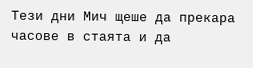Тези дни Мич щеше да прекара часове в стаята и да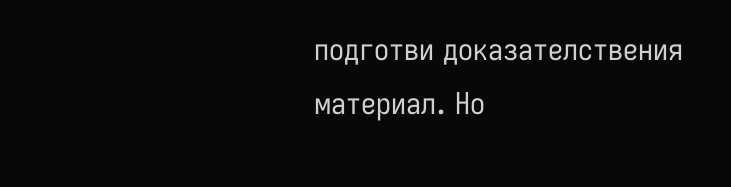подготви доказателствения материал. Но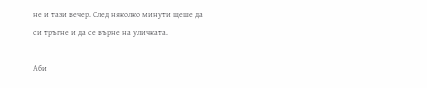не и тази вечер. След няколко минути щеше да си тръгне и да се върне на уличката.

Аби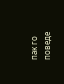пак го поведе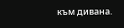към дивана.